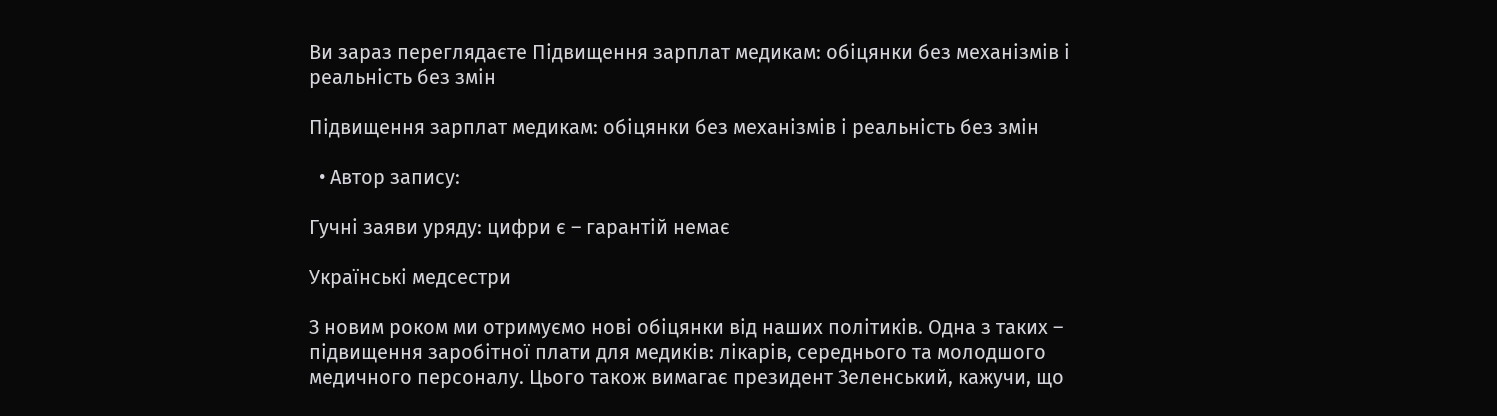Ви зараз переглядаєте Підвищення зарплат медикам: обіцянки без механізмів і реальність без змін

Підвищення зарплат медикам: обіцянки без механізмів і реальність без змін

  • Автор запису:

Гучні заяви уряду: цифри є – гарантій немає

Українські медсестри

З новим роком ми отримуємо нові обіцянки від наших політиків. Одна з таких – підвищення заробітної плати для медиків: лікарів, середнього та молодшого медичного персоналу. Цього також вимагає президент Зеленський, кажучи, що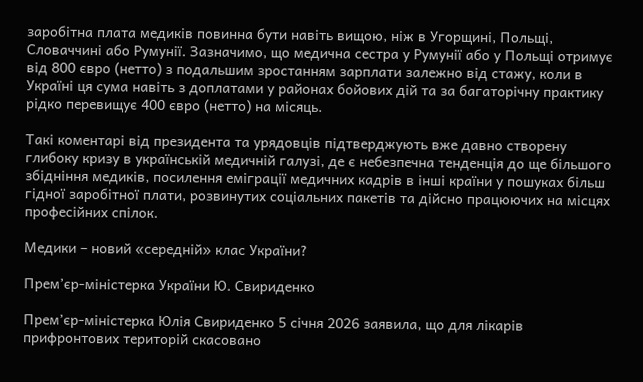заробітна плата медиків повинна бути навіть вищою, ніж в Угорщині, Польщі, Словаччині або Румунії. Зазначимо, що медична сестра у Румунії або у Польщі отримує від 800 євро (нетто) з подальшим зростанням зарплати залежно від стажу, коли в Україні ця сума навіть з доплатами у районах бойових дій та за багаторічну практику рідко перевищує 400 євро (нетто) на місяць.

Такі коментарі від президента та урядовців підтверджують вже давно створену глибоку кризу в українській медичній галузі, де є небезпечна тенденція до ще більшого збідніння медиків, посилення еміграції медичних кадрів в інші країни у пошуках більш гідної заробітної плати, розвинутих соціальних пакетів та дійсно працюючих на місцях професійних спілок.

Медики – новий «середній» клас України?

Прем’єр-міністерка України Ю. Свириденко

Прем’єр-міністерка Юлія Свириденко 5 січня 2026 заявила, що для лікарів прифронтових територій скасовано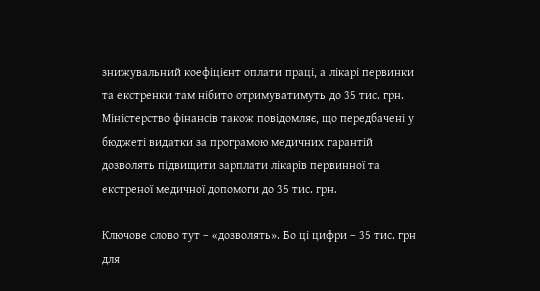знижувальний коефіцієнт оплати праці, а лікарі первинки та екстренки там нібито отримуватимуть до 35 тис. грн. Міністерство фінансів також повідомляє, що передбачені у бюджеті видатки за програмою медичних гарантій дозволять підвищити зарплати лікарів первинної та екстреної медичної допомоги до 35 тис. грн.

Ключове слово тут – «дозволять». Бо ці цифри – 35 тис. грн для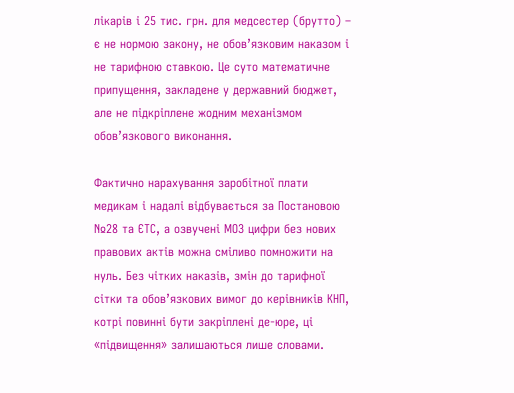лікарів і 25 тис. грн. для медсестер (брутто) – є не нормою закону, не обов’язковим наказом і не тарифною ставкою. Це суто математичне припущення, закладене у державний бюджет, але не підкріплене жодним механізмом обов’язкового виконання.

Фактично нарахування заробітної плати медикам і надалі відбувається за Постановою №28 та ЄТС, а озвучені МОЗ цифри без нових правових актів можна сміливо помножити на нуль. Без чітких наказів, змін до тарифної сітки та обов’язкових вимог до керівників КНП, котрі повинні бути закріплені де-юре, ці «підвищення» залишаються лише словами.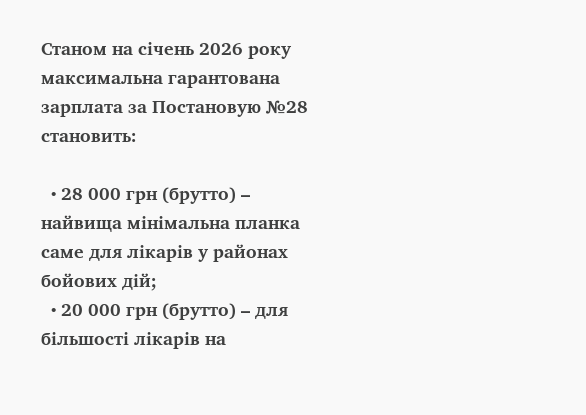Станом на січень 2026 року максимальна гарантована зарплата за Постановую №28 становить:

  • 28 000 грн (брутто) – найвища мінімальна планка саме для лікарів у районах бойових дій;
  • 20 000 грн (брутто) – для більшості лікарів на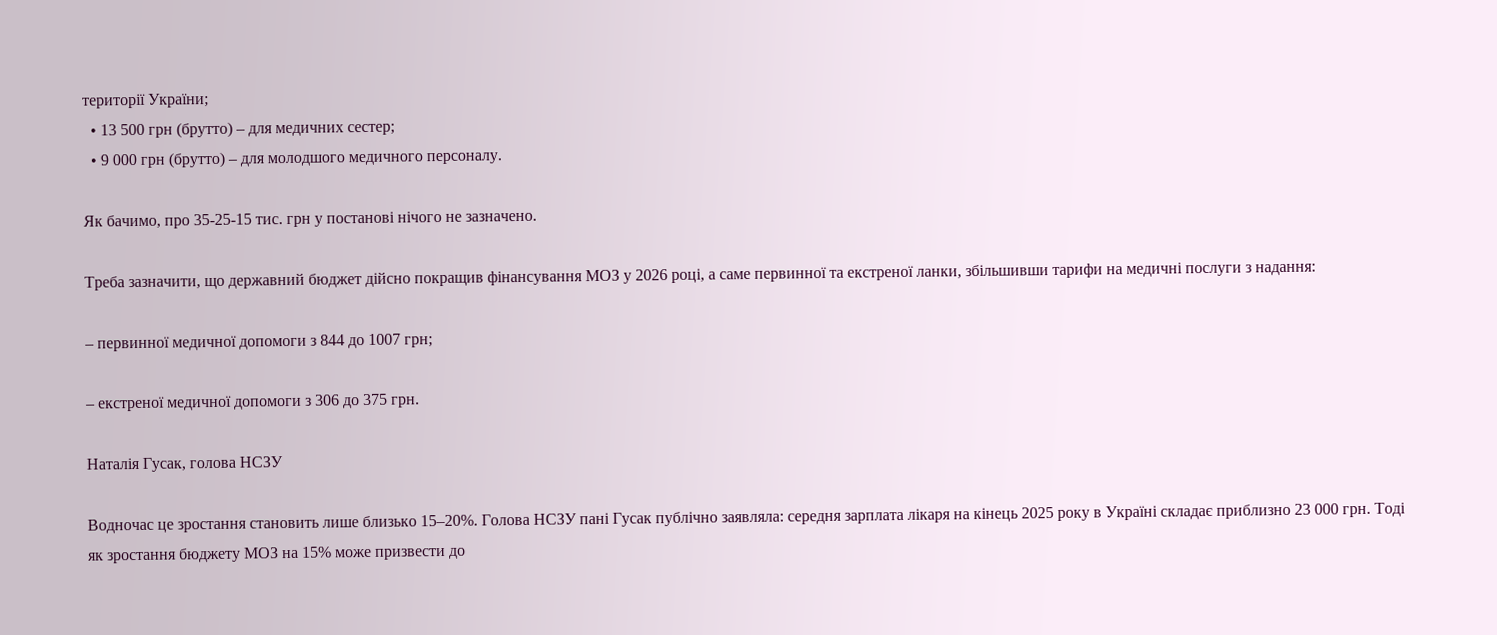території України;
  • 13 500 грн (брутто) – для медичних сестер;
  • 9 000 грн (брутто) – для молодшого медичного персоналу.

Як бачимо, про 35-25-15 тис. грн у постанові нічого не зазначено.

Треба зазначити, що державний бюджет дійсно покращив фінансування МОЗ у 2026 році, а саме первинної та екстреної ланки, збільшивши тарифи на медичні послуги з надання:

– первинної медичної допомоги з 844 до 1007 грн;

– екстреної медичної допомоги з 306 до 375 грн.

Наталія Гусак, голова НСЗУ

Водночас це зростання становить лише близько 15–20%. Голова НСЗУ пані Гусак публічно заявляла: середня зарплата лікаря на кінець 2025 року в Україні складає приблизно 23 000 грн. Тоді як зростання бюджету МОЗ на 15% може призвести до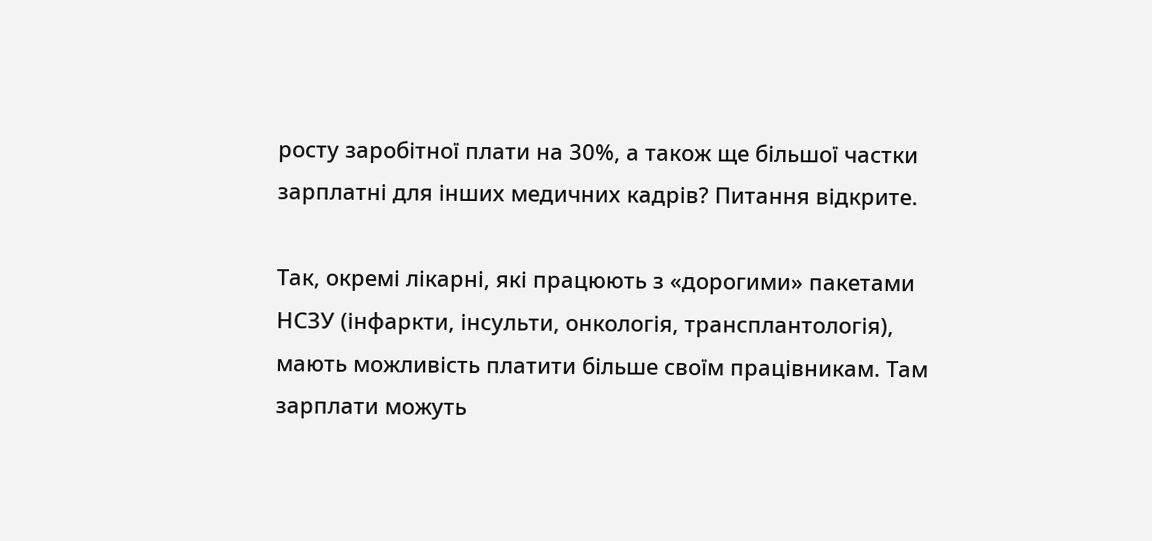росту заробітної плати на 30%, а також ще більшої частки зарплатні для інших медичних кадрів? Питання відкрите.

Так, окремі лікарні, які працюють з «дорогими» пакетами НСЗУ (інфаркти, інсульти, онкологія, трансплантологія), мають можливість платити більше своїм працівникам. Там зарплати можуть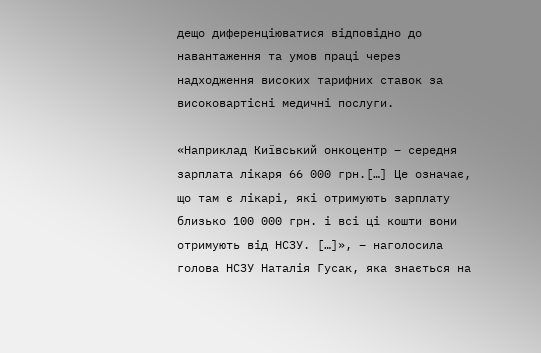дещо диференціюватися відповідно до навантаження та умов праці через надходження високих тарифних ставок за високовартісні медичні послуги.

«Наприклад Київський онкоцентр – середня зарплата лікаря 66 000 грн.[…] Це означає, що там є лікарі, які отримують зарплату близько 100 000 грн. і всі ці кошти вони отримують від НСЗУ. […]», – наголосила голова НСЗУ Наталія Гусак, яка знається на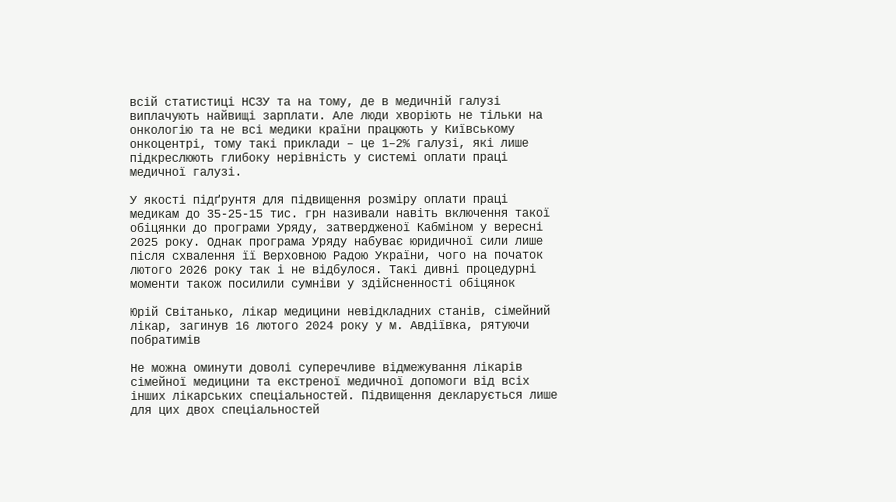всій статистиці НСЗУ та на тому, де в медичній галузі виплачують найвищі зарплати. Але люди хворіють не тільки на онкологію та не всі медики країни працюють у Київському онкоцентрі, тому такі приклади – це 1–2% галузі, які лише підкреслюють глибоку нерівність у системі оплати праці медичної галузі.

У якості підґрунтя для підвищення розміру оплати праці медикам до 35-25-15 тис. грн називали навіть включення такої обіцянки до програми Уряду, затвердженої Кабміном у вересні 2025 року. Однак програма Уряду набуває юридичної сили лише після схвалення її Верховною Радою України, чого на початок лютого 2026 року так і не відбулося. Такі дивні процедурні моменти також посилили сумніви у здійсненності обіцянок

Юрій Світанько, лікар медицини невідкладних станів, сімейний лікар, загинув 16 лютого 2024 року у м. Авдіївка, рятуючи побратимів

Не можна оминути доволі суперечливе відмежування лікарів сімейної медицини та екстреної медичної допомоги від всіх інших лікарських спеціальностей. Підвищення декларується лише для цих двох спеціальностей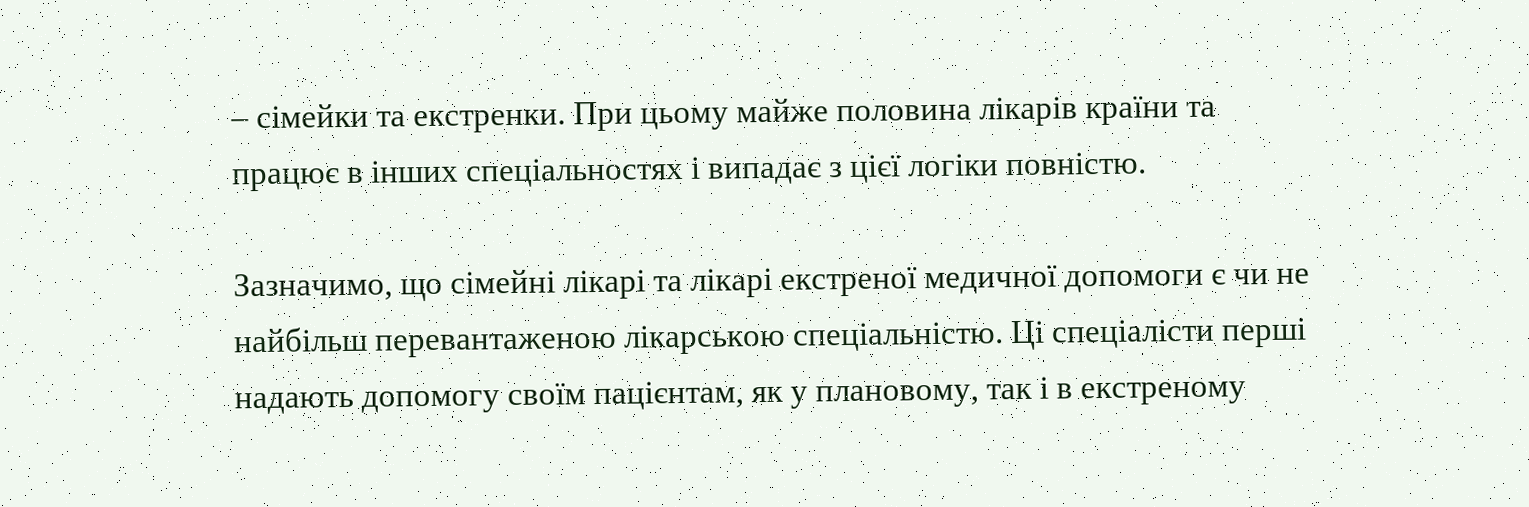– сімейки та екстренки. При цьому майже половина лікарів країни та працює в інших спеціальностях і випадає з цієї логіки повністю.

Зазначимо, що сімейні лікарі та лікарі екстреної медичної допомоги є чи не найбільш перевантаженою лікарською спеціальністю. Ці спеціалісти перші надають допомогу своїм пацієнтам, як у плановому, так і в екстреному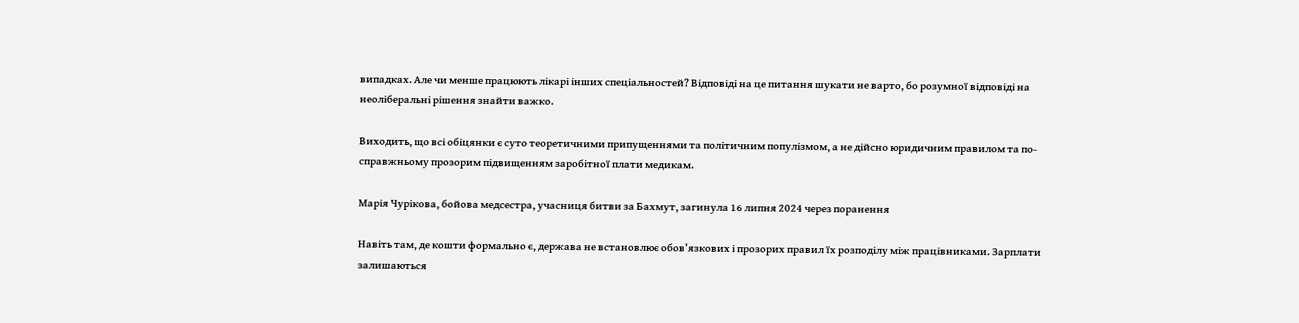випадках. Але чи менше працюють лікарі інших спеціальностей? Відповіді на це питання шукати не варто, бо розумної відповіді на неоліберальні рішення знайти важко.

Виходить, що всі обіцянки є суто теоретичними припущеннями та політичним популізмом, а не дійсно юридичним правилом та по-справжньому прозорим підвищенням заробітної плати медикам.

Марія Чурікова, бойова медсестра, учасниця битви за Бахмут, загинула 16 липня 2024 через поранення

Навіть там, де кошти формально є, держава не встановлює обов’язкових і прозорих правил їх розподілу між працівниками. Зарплати залишаються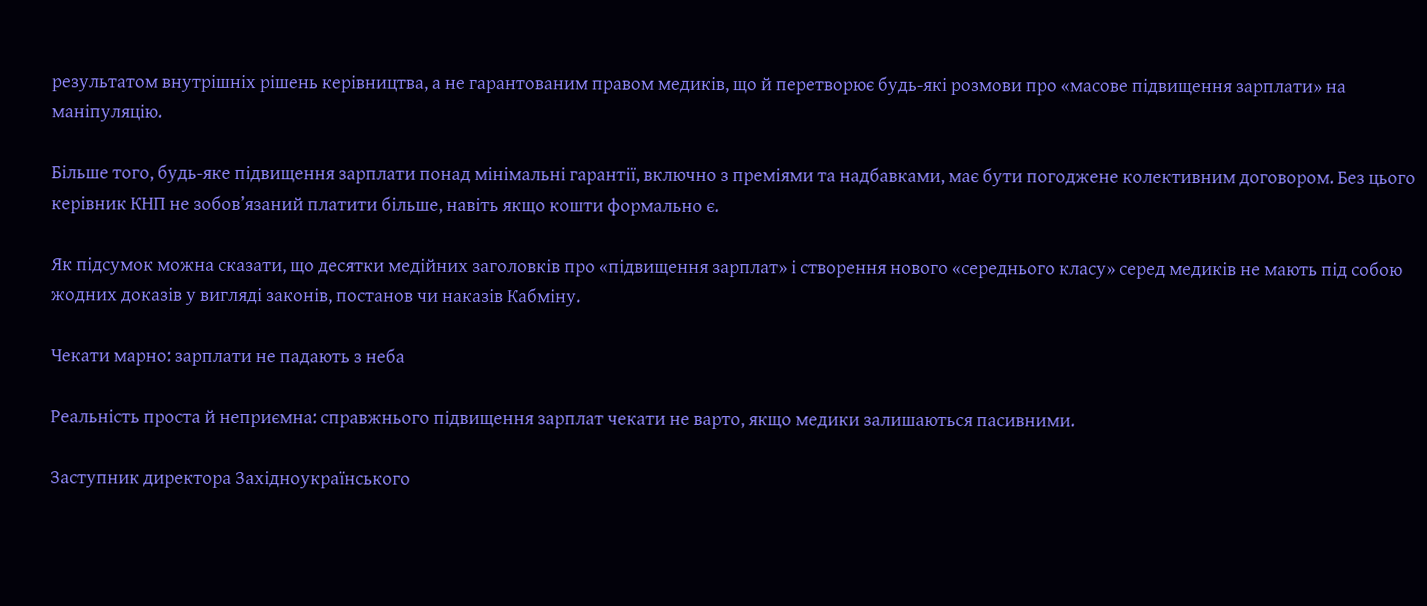результатом внутрішніх рішень керівництва, а не гарантованим правом медиків, що й перетворює будь-які розмови про «масове підвищення зарплати» на маніпуляцію.

Більше того, будь-яке підвищення зарплати понад мінімальні гарантії, включно з преміями та надбавками, має бути погоджене колективним договором. Без цього керівник КНП не зобов’язаний платити більше, навіть якщо кошти формально є.

Як підсумок можна сказати, що десятки медійних заголовків про «підвищення зарплат» і створення нового «середнього класу» серед медиків не мають під собою жодних доказів у вигляді законів, постанов чи наказів Кабміну.

Чекати марно: зарплати не падають з неба

Реальність проста й неприємна: справжнього підвищення зарплат чекати не варто, якщо медики залишаються пасивними.

Заступник директора Західноукраїнського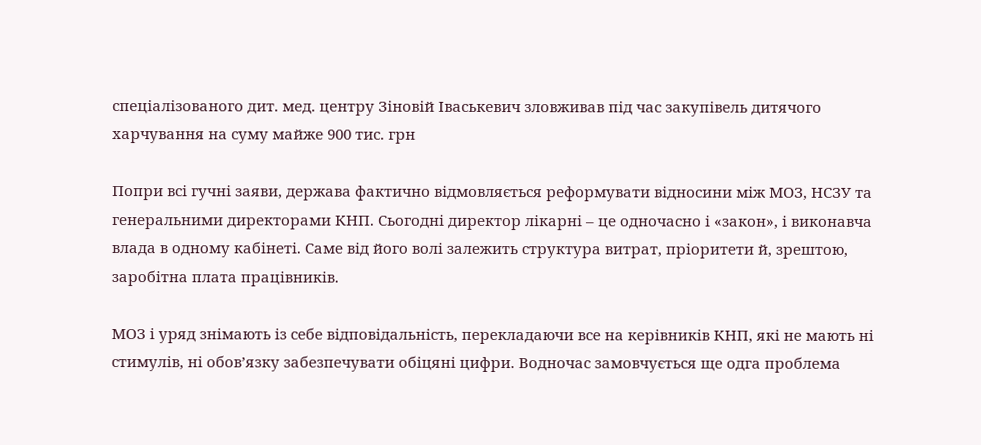спеціалізованого дит. мед. центру Зіновій Іваськевич зловживав під час закупівель дитячого харчування на суму майже 900 тис. грн

Попри всі гучні заяви, держава фактично відмовляється реформувати відносини між МОЗ, НСЗУ та генеральними директорами КНП. Сьогодні директор лікарні – це одночасно і «закон», і виконавча влада в одному кабінеті. Саме від його волі залежить структура витрат, пріоритети й, зрештою, заробітна плата працівників.

МОЗ і уряд знімають із себе відповідальність, перекладаючи все на керівників КНП, які не мають ні стимулів, ні обов’язку забезпечувати обіцяні цифри. Водночас замовчується ще одга проблема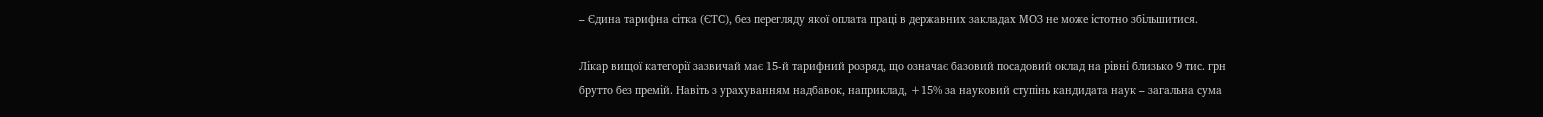– Єдина тарифна сітка (ЄТС), без перегляду якої оплата праці в державних закладах МОЗ не може істотно збільшитися.

Лікар вищої категорії зазвичай має 15-й тарифний розряд, що означає базовий посадовий оклад на рівні близько 9 тис. грн брутто без премій. Навіть з урахуванням надбавок, наприклад, +15% за науковий ступінь кандидата наук – загальна сума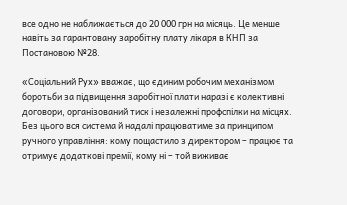все одно не наближається до 20 000 грн на місяць. Це менше навіть за гарантовану заробітну плату лікаря в КНП за Постановою №28.

«Соціальний Рух» вважає, що єдиним робочим механізмом боротьби за підвищення заробітної плати наразі є колективні договори, організований тиск і незалежні профспілки на місцях. Без цього вся система й надалі працюватиме за принципом ручного управління: кому пощастило з директором – працює та отримує додаткові премії, кому ні – той виживає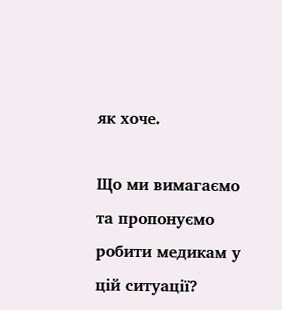як хоче.

Що ми вимагаємо та пропонуємо робити медикам у цій ситуації?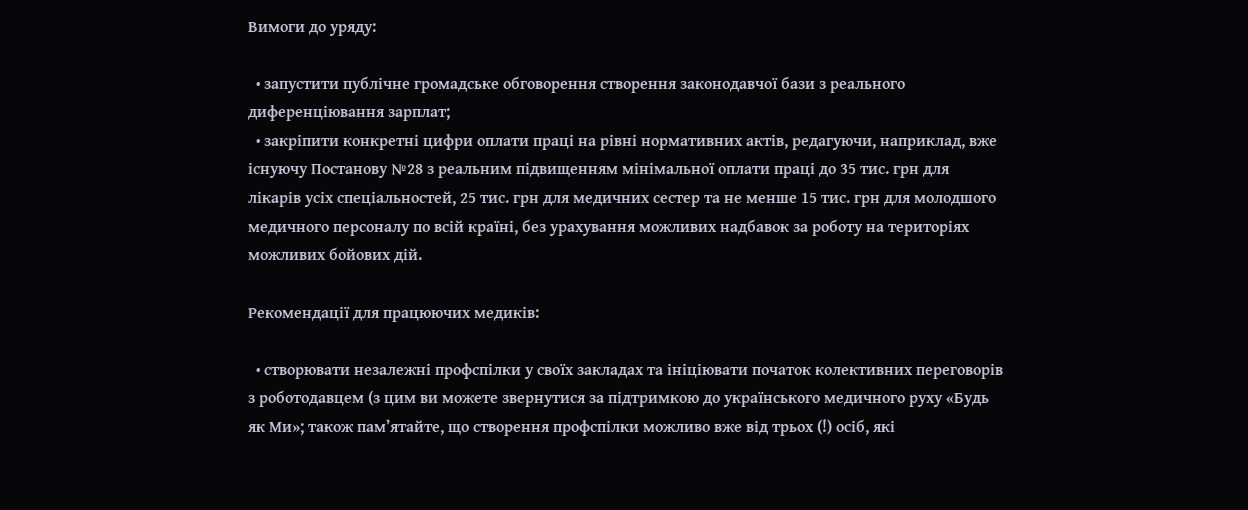Вимоги до уряду:

  • запустити публічне громадське обговорення створення законодавчої бази з реального диференціювання зарплат;
  • закріпити конкретні цифри оплати праці на рівні нормативних актів, редагуючи, наприклад, вже існуючу Постанову №28 з реальним підвищенням мінімальної оплати праці до 35 тис. грн для лікарів усіх спеціальностей, 25 тис. грн для медичних сестер та не менше 15 тис. грн для молодшого медичного персоналу по всій країні, без урахування можливих надбавок за роботу на територіях можливих бойових дій.

Рекомендації для працюючих медиків:

  • створювати незалежні профспілки у своїх закладах та ініціювати початок колективних переговорів з роботодавцем (з цим ви можете звернутися за підтримкою до українського медичного руху «Будь як Ми»; також пам’ятайте, що створення профспілки можливо вже від трьох (!) осіб, які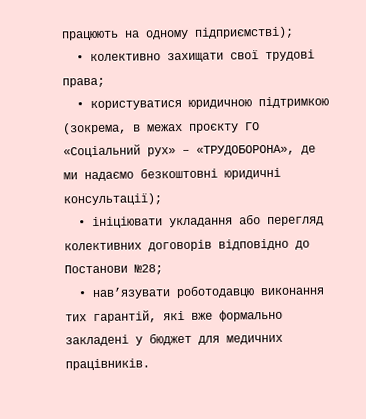працюють на одному підприємстві);
  • колективно захищати свої трудові права;
  • користуватися юридичною підтримкою (зокрема, в межах проєкту ГО «Соціальний рух» – «ТРУДОБОРОНА», де ми надаємо безкоштовні юридичні консультації);
  • ініціювати укладання або перегляд колективних договорів відповідно до Постанови №28;
  • нав’язувати роботодавцю виконання тих гарантій, які вже формально закладені у бюджет для медичних працівників.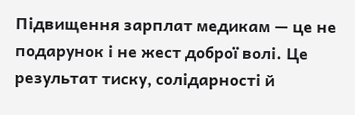Підвищення зарплат медикам — це не подарунок і не жест доброї волі. Це результат тиску, солідарності й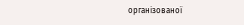організованої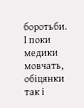боротьби. І поки медики мовчать, обіцянки так і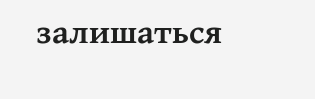залишаться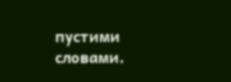пустими словами.